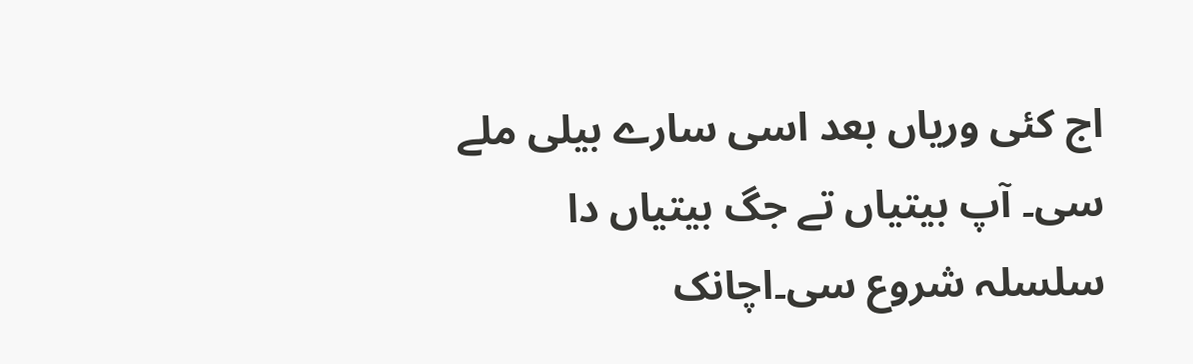اج کئی وریاں بعد اسی سارے بیلی ملے سی۔ آپ بیتیاں تے جگ بیتیاں دا سلسلہ شروع سی۔اچانک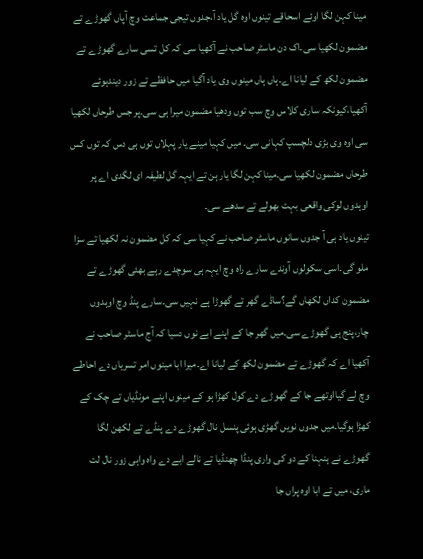مینا کہن لگا اوئے اسحاقے تینوں اوہ گل یاد آ،جدوں تیجی جماعت وچ آپاں گھوڑے تے مضمون لکھیا سی۔اک دن ماسٹر صاحب نے آکھیا سی کہ کل تسی سارے گھوڑے تے مضمون لکھ کے لیانا اے۔ہاں ہاں مینوں وی یاد آگیا میں حافظے تے زور دیندہوئے آکھیا،کیونکہ ساری کلاس وچ سب توں ودھیا مضمون میرا ہی سی۔پر جس طرحاں لکھیا سی اوہ وی بڑی دلچسپ کہانی سی۔ میں کہیا مینے یار پہلاں توں ہی دس کہ توں کس طرحاں مضمون لکھیا سی۔مینا کہن لگا یار ہن تے ایہہ گل لطیفہ ای لگدی اے پر اوہدوں لوکی واقعی بہت بھولے تے سدھے سی۔
تینوں یاد ہی آ جدوں سانوں ماسٹر صاحب نے کہیا سی کہ کل مضمون نہ لکھیا تے سزا ملو گی۔اسی سکولوں آوندے سارے راہ وچ ایہہ ہی سوچدے رہے بھئی گھوڑے تے مضمون کداں لکھاں گے؟ساڈے گھر تے گھوڑا ہے نہیں سی۔سارے پنڈ وچ اوہدوں چار،پنج ہی گھوڑے سی۔میں گھر جا کے اپنے ابے نوں دسیا کہ آج ماسٹر صاحب نے آکھیا اے کہ گھوڑے تے مضمون لکھ کے لیانا اے۔میرا ابا مینوں امر تسریاں دے احاطے وچ لے گیااوتھے جا کے گھوڑے دے کول کھڑا ہو کے مینوں اپنے مونڈیاں تے چک کے کھڑا ہوگیا۔میں جدوں نویں گھڑی ہوئی پنسل نال گھوڑے دے پنڈے تے لکھن لگا گھوڑے نے ہنہنا کے دو کی واری پنڈا چھنڈیا تے نالے ابے دے واہ واہی زور نال لت ماری، میں تے ابا اوہ پراں جا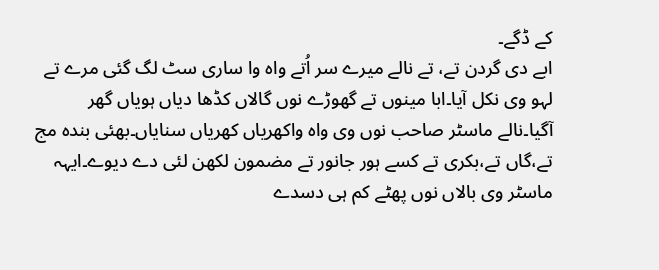کے ڈگے۔
ابے دی گردن تے، تے نالے میرے سر اُتے واہ وا ساری سٹ لگ گئی مرے تے لہو وی نکل آیا۔ابا مینوں تے گھوڑے نوں گالاں کڈھا دیاں ہویاں گھر آگیا۔نالے ماسٹر صاحب نوں وی واہ واکھریاں کھریاں سنایاں۔بھئی بندہ مج تے،گاں تے،بکری تے کسے ہور جانور تے مضمون لکھن لئی دے دیوے۔ایہہ ماسٹر وی بالاں نوں پھٹے کم ہی دسدے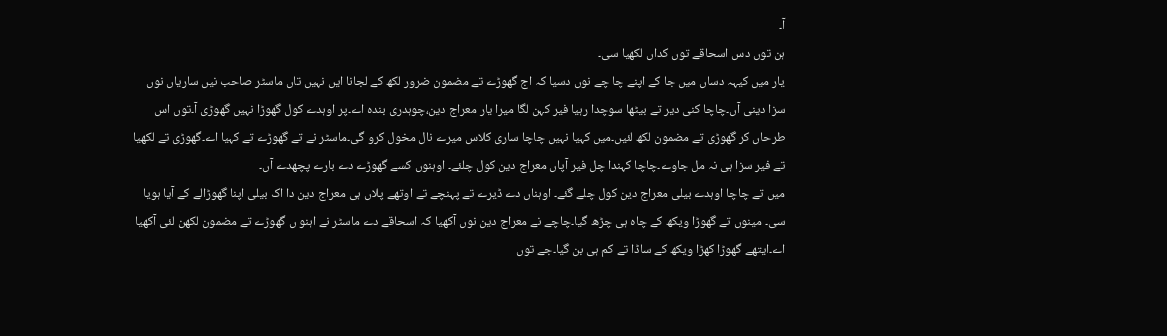آ۔
ہن توں دس اسحاقے توں کداں لکھیا سی۔
یار میں کیہہ دساں میں جا کے اپنے چا چے نوں دسیا کہ اج گھوڑے تے مضمون ضرور لکھ کے لجانا ایں نہیں تاں ماسٹر صاحب نیں ساریاں نوں سزا دینی آں۔چاچا کنی دیر تے بیٹھا سوچدا رہیا فیر کہن لگا میرا یار معراج دین،چوہدری بندہ اے۔پر اوہدے کول گھوڑا نہیں گھوڑی آ۔توں اس طرحاں کر گھوڑی تے مضمون لکھ لئیں۔میں کہیا نہیں چاچا ساری کلاس میرے نال مخول کرو گی۔ماسٹر نے تے گھوڑے تے کہیا اے۔گھوڑی تے لکھیا تے فیر سزا ہی نہ مل جاوے۔چاچا کہندا چل فیر آپاں معراج دین کول چلئے۔ اوہنوں کسے گھوڑے دے بارے پچھدے آں۔
میں تے چاچا اوہدے بیلی معراج دین کول چلے گئے۔ اوہناں دے ڈیرے تے پہنچے تے اوتھے پلاں ہی معراج دین دا اک بیلی اپنا گھوڑالے کے آیا ہویا سی۔ مینوں تے گھوڑا ویکھ کے چاہ ہی چڑھ گیا۔چاچے نے معراج دین نوں آکھیا کہ اسحاقے دے ماسٹر نے اہنو ں گھوڑے تے مضمون لکھن لئی آکھیا اے۔ایتھے گھوڑا کھڑا ویکھ کے ساڈا تے کم ہی بن گیا۔جے توں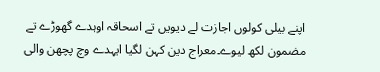اپنے بیلی کولوں اجازت لے دیویں تے اسحاقہ اوہدے گھوڑے تے مضمون لکھ لیوے۔معراج دین کہن لگیا ایہدے وچ پچھن والی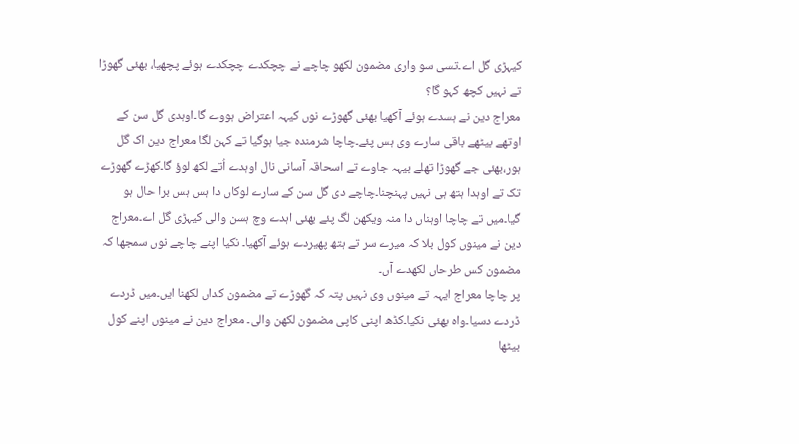کیہڑی گل اے۔تسی سو واری مضمون لکھو چاچے نے چچکدے چچکدے ہوئے پچھیا، بھئی گھوڑا تے نہیں کچھ کہو گا؟
معراج دین نے ہسدے ہوئے آکھیا بھئی گھوڑے نوں کیہہ اعتراض ہووے گا۔اوہدی گل سن کے اوتھے بیٹھے باقی سارے وی ہس پئے۔چاچا شرمندہ جیا ہوگیا تے کہن لگا معراج دین اک گل ہور،بھئی جے گھوڑا تھلے بیہہ جاوے تے اسحاقہ آسانی نال اوہدے اُتے لکھ لوؤ گا۔کھڑے گھوڑے تک تے اوہدا ہتھ ہی نہیں پہنچنا۔چاچے دی گل سن کے سارے لوکاں دا ہس ہس برا حال ہو گیا۔میں تے چاچا اوہناں دا منہ ویکھن لگ پئے بھئی اہدے وچ ہسن والی کیہڑی گل اے۔معراج دین نے مینوں کول بلا کہ میرے سر تے ہتھ پھیردے ہوئے آکھیا۔ نکیا اپنے چاچے نوں سمجھا کہ مضمون کس طرحاں لکھدے آں۔
پر چاچا معراج ایہہ تے مینوں وی نہیں پتہ کہ گھوڑے تے مضمون کداں لکھنا ایں۔میں ڈردے ڈردے دسیا۔واہ بھئی نکیا۔کڈھ اپنی کاپی مضمون لکھن والی۔ معراج دین نے مینوں اپنے کول بیٹھا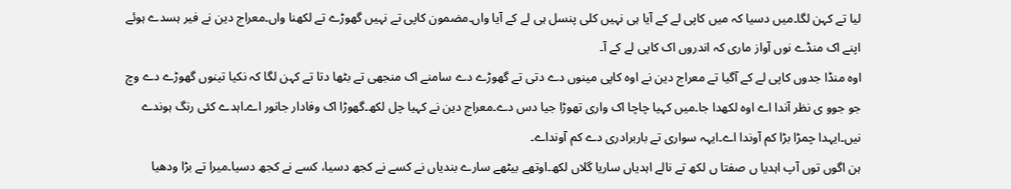لیا تے کہن لگا۔میں دسیا کہ میں کاپی لے کے آیا ہی نہیں کلی پنسل ہی لے کے آیا واں۔مضمون کاپی تے نہیں گھوڑے تے لکھنا واں۔معراج دین نے فیر ہسدے ہوئے اپنے اک منڈے نوں آواز ماری کہ اندروں اک کاپی لے کے آ۔
اوہ منڈا جدوں کاپی لے کے آگیا تے معراج دین نے اوہ کاپی مینوں دے دتی تے گھوڑے دے سامنے اک منجھی تے بٹھا دتا تے کہن لگا کہ نکیا تینوں گھوڑے دے وچ جو جوو ی نظر آندا اے اوہ لکھدا جا۔میں کہیا چاچا اک واری تھوڑا جیا دس دے۔معراج دین نے کہیا چل لکھ۔گھوڑا اک وفادار جانور اے۔اہدے کئی رنگ ہوندے نیں۔ایہدا چمڑا بڑا کم آوندا اے۔ایہہ سواری تے باربرادری دے کم آونداے۔
ہن اگوں توں آپ اہدیا ں صفتا ں لکھ تے نالے اہدیاں ساریا گلاں لکھ۔اوتھے بیٹھے سارے بندیاں نے کسے نے کجھ دسیا، کسے نے کجھ دسیا۔میرا تے بڑا ودھیا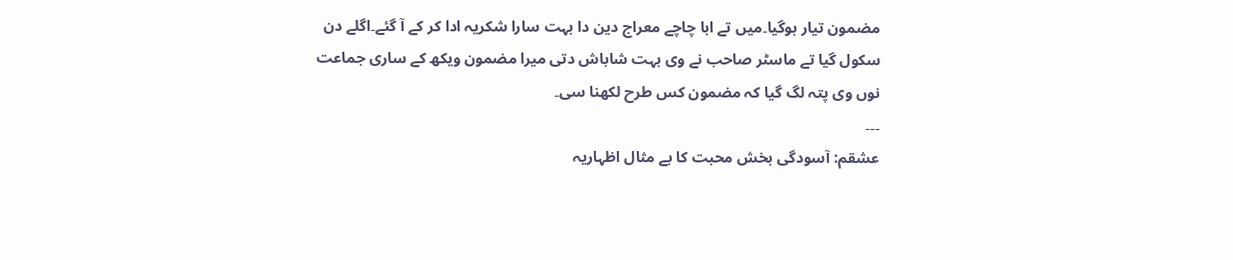مضمون تیار ہوگیا۔میں تے ابا چاچے معراج دین دا بہت سارا شکریہ ادا کر کے آ گئے۔اگلے دن سکول گیا تے ماسٹر صاحب نے وی بہت شاباش دتی میرا مضمون ویکھ کے ساری جماعت
نوں وی پتہ لگ گیا کہ مضمون کس طرح لکھنا سی۔
۔۔۔
عشقم: آسودگی بخش محبت کا بے مثال اظہاریہ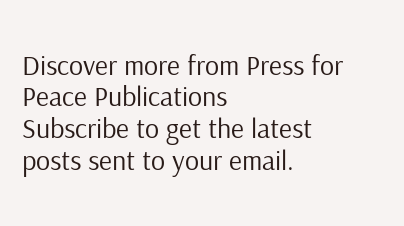Discover more from Press for Peace Publications
Subscribe to get the latest posts sent to your email.